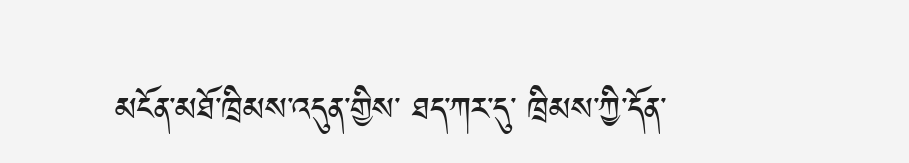མངོན་མཐོ་ཁྲིམས་འདུན་གྱིས་ ཐད་ཀར་དུ་ ཁྲིམས་ཀྱི་དོན་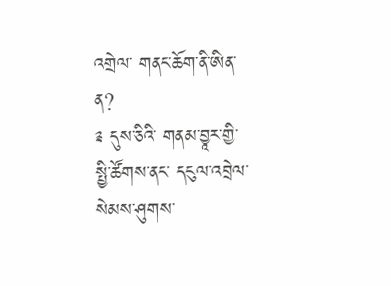འགྲེལ་ གནང་ཆོག་ནི་ཨིན་ན?
༉ དུས་ཅིའི་ གནམ་བྱཱར་གྱི་ སྤྱི་ཚོགས་ནང་ དངུལ་འབྲེལ་སེམས་ཤུགས་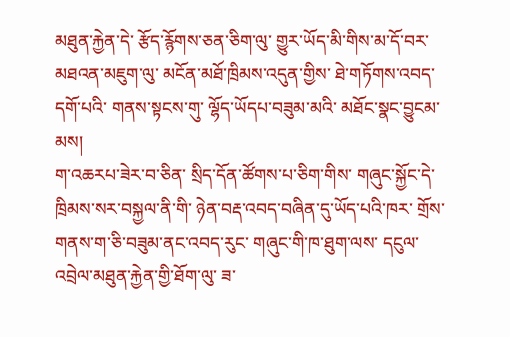མཐུན་རྐྱེན་དེ་ རྩོད་རྙོགས་ཅན་ཅིག་ལུ་ གྱུར་ཡོད་མི་གིས་མ་དོ་བར་ མཐའན་མཇུག་ལུ་ མངོན་མཐོ་ཁྲིམས་འདུན་གྱིས་ ཐེ་གཏོགས་འབད་དགོ་པའི་ གནས་སྟངས་གུ་ ལྷོད་ཡོདཔ་བཟུམ་མའི་ མཐོང་སྣང་བྱུངམ་མས།
ག་འཆརཔ་ཟེར་བ་ཅིན་ སྲིད་དོན་ཚོགས་པ་ཅིག་གིས་ གཞུང་སྐྱོང་དེ་ ཁྲིམས་སར་བསྐྱལ་ནི་གི་ ཉེན་བརྡ་འབད་བཞིན་དུ་ཡོད་པའི་ཁར་ གྲོས་གནས་ག་ཅི་བཟུམ་ནང་འབད་རུང་ གཞུང་གི་ཁ་ཐུག་ལས་ དངུལ་འབྲེལ་མཐུན་རྐྱེན་གྱི་ཐོག་ལུ་ ཟ་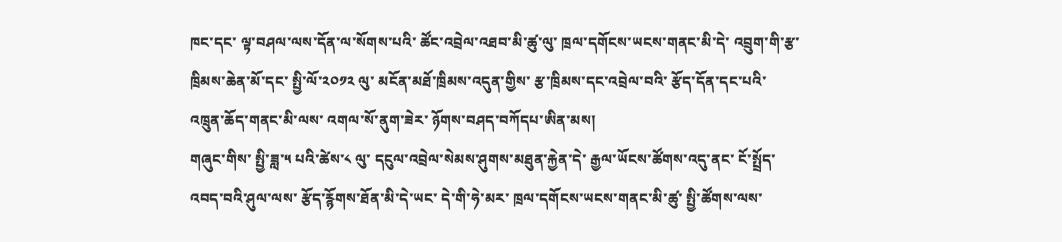ཁང་དང་ ལྟ་བཤལ་ལས་དོན་ལ་སོགས་པའི་ ཚོང་འབྲེལ་འཐབ་མི་ཚུ་ལུ་ ཁྲལ་དགོངས་ཡངས་གནང་མི་དེ་ འབྲུག་གི་རྩ་ཁྲིམས་ཆེན་མོ་དང་ སྤྱི་ལོ་༢༠༡༢ ལུ་ མངོན་མཐོ་ཁྲིམས་འདུན་གྱིས་ རྩ་ཁྲིམས་དང་འབྲེལ་བའི་ རྩོད་དོན་དང་པའི་ འཁྲུན་ཆོད་གནང་མི་ལས་ འགལ་སོ་ནུག་ཟེར་ ཉོགས་བཤད་བཀོདཔ་ཨིན་མས།
གཞུང་གིས་ སྤྱི་ཟླ་༥ པའི་ཚེས་༨ ལུ་ དངུལ་འབྲེལ་སེམས་ཤུགས་མཐུན་རྐྱེན་དེ་ རྒྱལ་ཡོངས་ཚོགས་འདུ་ནང་ ངོ་སྤྲོད་འབད་བའི་ཤུལ་ལས་ རྩོད་རྙོགས་ཐོན་མི་དེ་ཡང་ དེ་གི་ཧེ་མར་ ཁྲལ་དགོངས་ཡངས་གནང་མི་ཚུ་ སྤྱི་ཚོགས་ལས་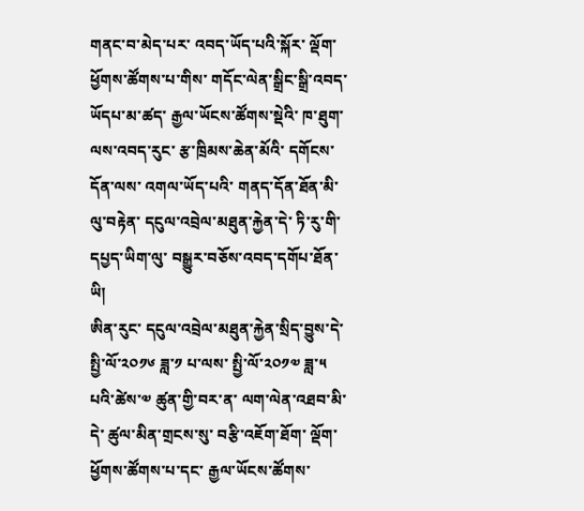གནང་བ་མེད་པར་ འབད་ཡོད་པའི་སྐོར་ ལྡོག་ཕྱོགས་ཚོགས་པ་གིས་ གདོང་ལེན་སྒྲིང་སྒྲི་འབད་ཡོདཔ་མ་ཚད་ རྒྱལ་ཡོངས་ཚོགས་སྡེའི་ ཁ་ཐུག་ལས་འབད་རུང་ རྩ་ཁྲིམས་ཆེན་མོའི་ དགོངས་དོན་ལས་ འགལ་ཡོད་པའི་ གནད་དོན་ཐོན་མི་ལུ་བརྟེན་ དངུལ་འབྲེལ་མཐུན་རྐྱེན་དེ་ ཏི་རུ་གི་ དཔྱད་ཡིག་ལུ་ བསྒྱུར་བཅོས་འབད་དགོཔ་ཐོན་ཡི།
ཨིན་རུང་ དངུལ་འབྲེལ་མཐུན་རྐྱེན་སྲིད་བྱུས་དེ་ སྤྱི་ལོ་༢༠༡༦ ཟླ་༡ པ་ལས་ སྤྱི་ལོ་༢༠༡༧ ཟླ་༥ པའི་ཚེས་༧ ཚུན་གྱི་བར་ན་ ལག་ལེན་འཐབ་མི་དེ་ ཚུལ་མིན་གྲངས་སུ་ བརྩི་འཇོག་ཐོག་ ལྡོག་ཕྱོགས་ཚོགས་པ་དང་ རྒྱལ་ཡོངས་ཚོགས་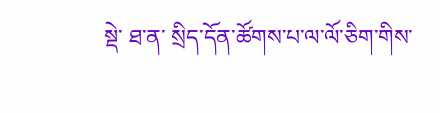སྡེ་ ཐ་ན་ སྲིད་དོན་ཚོགས་པ་ལ་ལོ་ཅིག་གིས་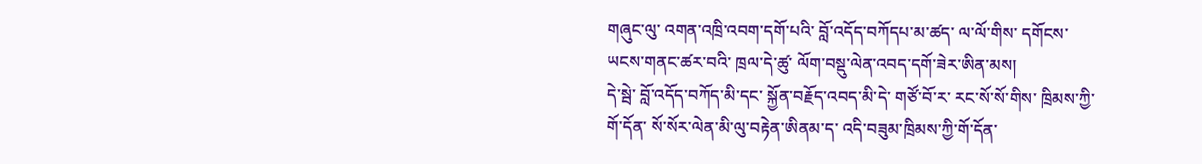གཞུང་ལུ་ འགན་འཁྲི་འབག་དགོ་པའི་ བློ་འདོད་བཀོདཔ་མ་ཚད་ ལ་ལོ་གིས་ དགོངས་ཡངས་གནང་ཚར་བའི་ ཁྲལ་དེ་ཚུ་ ལོག་བསྡུ་ལེན་འབད་དགོ་ཟེར་ཨིན་མས།
དེ་སྦེ་ བློ་འདོད་བཀོད་མི་དང་ སྐྱོན་བརྗོད་འབད་མི་དེ་ གཙོ་བོ་ར་ རང་སོ་སོ་གིས་ ཁྲིམས་ཀྱི་གོ་དོན་ སོ་སོར་ལེན་མི་ལུ་བརྟེན་ཨིནམ་ད་ འདི་བཟུམ་ཁྲིམས་ཀྱི་གོ་དོན་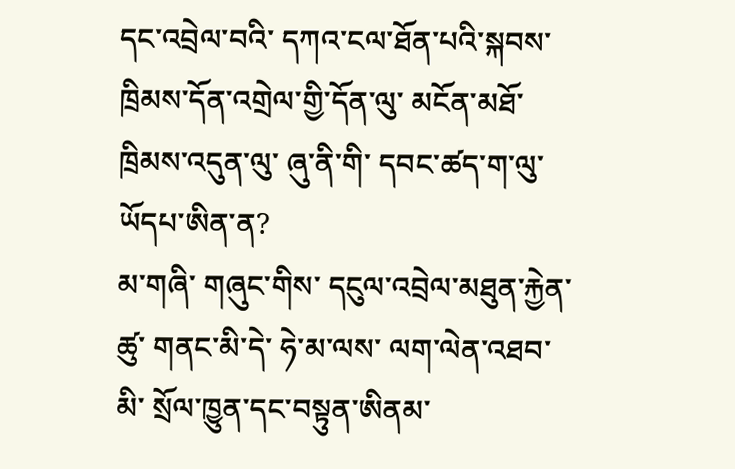དང་འབྲེལ་བའི་ དཀའ་ངལ་ཐོན་པའི་སྐབས་ ཁྲིམས་དོན་འགྲེལ་གྱི་དོན་ལུ་ མངོན་མཐོ་ཁྲིམས་འདུན་ལུ་ ཞུ་ནི་གི་ དབང་ཚད་ག་ལུ་ཡོདཔ་ཨིན་ན?
མ་གཞི་ གཞུང་གིས་ དངུལ་འབྲེལ་མཐུན་རྐྱེན་ཚུ་ གནང་མི་དེ་ ཧེ་མ་ལས་ ལག་ལེན་འཐབ་མི་ སྲོལ་ཁྱུན་དང་བསྟུན་ཨིནམ་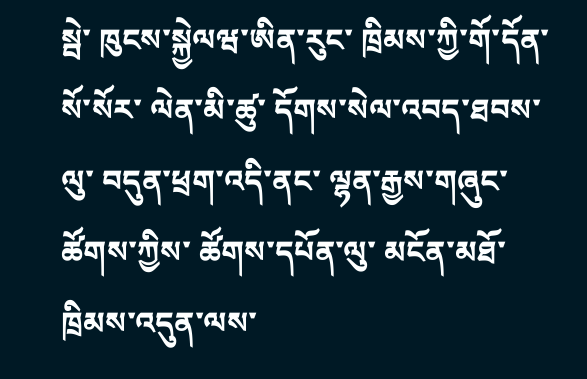སྦེ་ ཁུངས་སྐྱེལཝ་ཨིན་རུང་ ཁྲིམས་ཀྱི་གོ་དོན་སོ་སོར་ ལེན་མི་ཚུ་ དོགས་སེལ་འབད་ཐབས་ལུ་ བདུན་ཕྲག་འདི་ནང་ ལྷན་རྒྱས་གཞུང་ཚོགས་ཀྱིས་ ཚོགས་དཔོན་ལུ་ མངོན་མཐོ་ཁྲིམས་འདུན་ལས་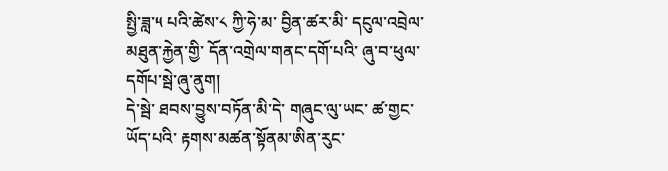སྤྱི་ཟླ་༥ པའི་ཚེས་༨ ཀྱི་ཧེ་མ་ བྱིན་ཚར་མི་ དངུལ་འབྲེལ་མཐུན་རྐྱེན་གྱི་ དོན་འགྲེལ་གནང་དགོ་པའི་ ཞུ་བ་ཕུལ་དགོཔ་སྦེ་ཞུ་ནུག།
དེ་སྦེ་ ཐབས་བྱུས་བཏོན་མི་དེ་ གཞུང་ལུ་ཡང་ ཚ་གྱང་ཡོད་པའི་ རྟགས་མཚན་སྟོནམ་ཨིན་རུང་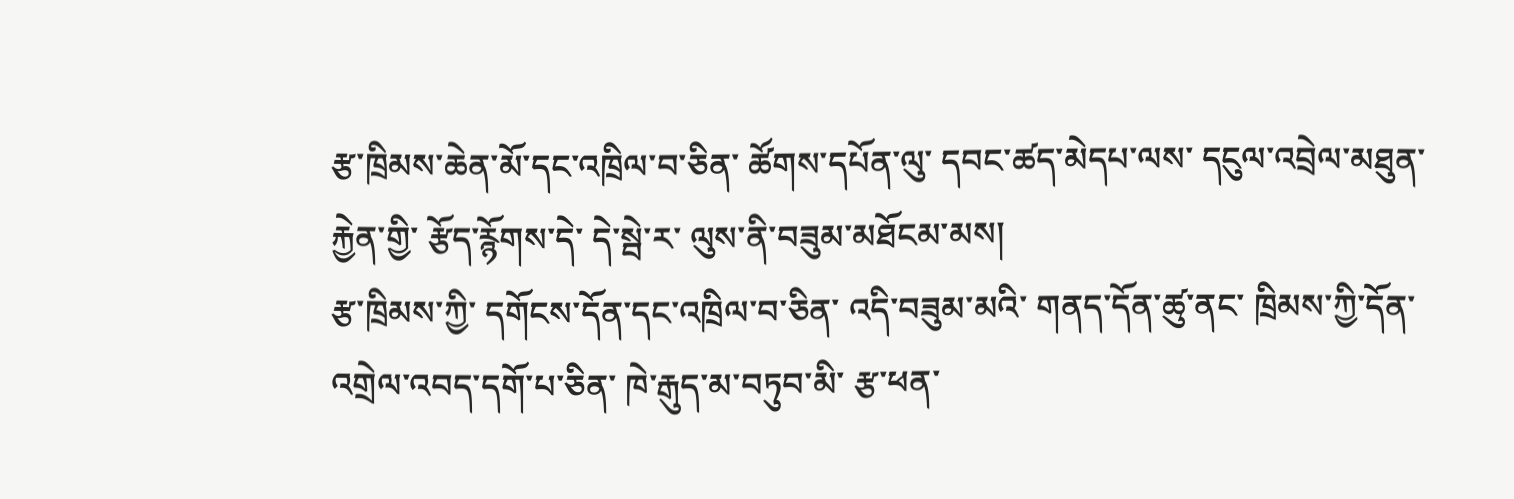རྩ་ཁྲིམས་ཆེན་མོ་དང་འཁྲིལ་བ་ཅིན་ ཚོགས་དཔོན་ལུ་ དབང་ཚད་མེདཔ་ལས་ དངུལ་འབྲེལ་མཐུན་རྐྱེན་གྱི་ རྩོད་རྙོགས་དེ་ དེ་སྦེ་ར་ ལུས་ནི་བཟུམ་མཐོངམ་མས།
རྩ་ཁྲིམས་ཀྱི་ དགོངས་དོན་དང་འཁྲིལ་བ་ཅིན་ འདི་བཟུམ་མའི་ གནད་དོན་ཚུ་ནང་ ཁྲིམས་ཀྱི་དོན་འགྲེལ་འབད་དགོ་པ་ཅིན་ ཁེ་རྒུད་མ་བཏུབ་མི་ རྩ་ཕན་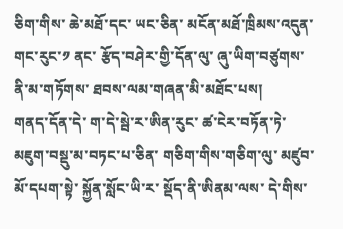ཅིག་གིས་ ཆེ་མཐོ་དང་ ཡང་ཅིན་ མངོན་མཐོ་ཁྲིམས་འདུན་གང་རུང་༡ ནང་ རྩོད་བཤེར་གྱི་དོན་ལུ་ ཞུ་ཡིག་བཙུགས་ནི་མ་གཏོགས་ ཐབས་ལམ་གཞན་མི་མཐོང་པས།
གནད་དོན་དེ་ ག་དེ་སྦེ་ར་ཨིན་རུང་ ཚ་ངེར་བཏོན་ཏེ་ མཇུག་བསྡུ་མ་བཏང་པ་ཅིན་ གཅིག་གིས་གཅིག་ལུ་ མཛུབ་མོ་དཔག་སྟེ་ སྐྱོན་སློང་ཡི་ར་ སྡོད་ནི་ཨིནམ་ལས་ དེ་གིས་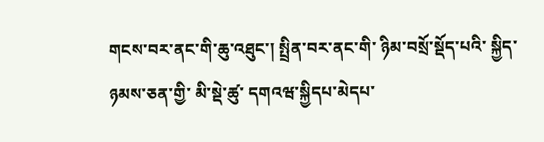གངས་བར་ནང་གི་ཆུ་འཐུང་། སྤྲིན་བར་ནང་གི་ ཉིམ་བསྲོ་སྡོད་པའི་ སྐྱིད་ཉམས་ཅན་གྱི་ མི་སྡེ་ཚུ་ དགའཝ་སྐྱིདཔ་མེདཔ་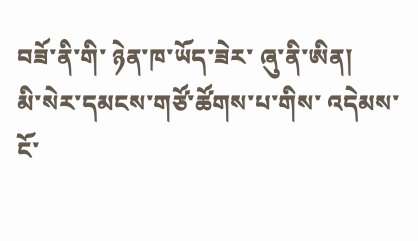བཟོ་ནི་གི་ ཉེན་ཁ་ཡོད་ཟེར་ ཞུ་ནི་ཨིན།
མི་སེར་དམངས་གཙོ་ཚོགས་པ་གིས་ འདེམས་ངོ་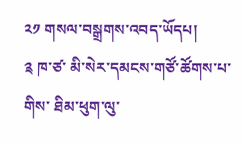༢༡ གསལ་བསྒྲགས་འབད་ཡོདཔ།
༉ ཁ་ཙ་ མི་སེར་དམངས་གཙོ་ཚོགས་པ་གིས་ ཐིམ་ཕུག་ལུ་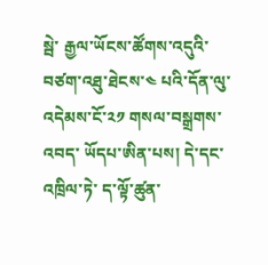སྦེ་ རྒྱལ་ཡོངས་ཚོགས་འདུའི་ བཙག་འཐུ་ཐེངས་༤ པའི་དོན་ལུ་ འདེམས་ངོ་༢༡ གསལ་བསྒྲགས་འབད་ ཡོདཔ་ཨིན་པས། དེ་དང་འཁྲིལ་ཏེ་ ད་ལྟོ་ཚུན་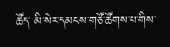ཚོད་ མི་སེར་དམངས་གཙོ་ཚོགས་པ་གིས་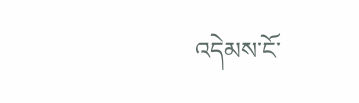འདེམས་ངོ་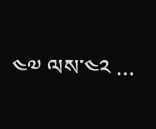༤༧ ལས་༤༢ …